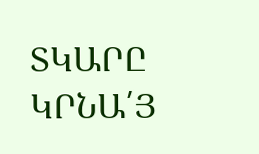ՏԿԱՐԸ ԿՐՆԱ՛Յ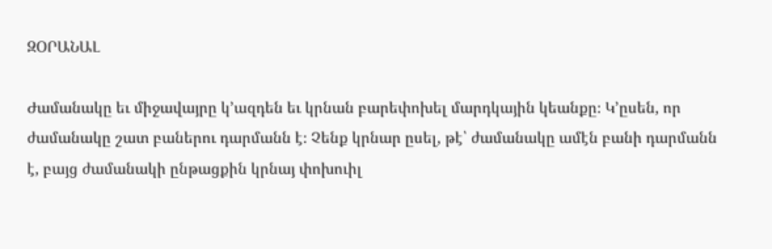ԶՕՐԱՆԱԼ

Ժամանակը եւ միջավայրը կ՚ազդեն եւ կրնան բարեփոխել մարդկային կեանքը։ Կ՚ըսեն, որ ժամանակը շատ բաներու դարմանն է։ Չենք կրնար ըսել, թէ՝ ժամանակը ամէն բանի դարմանն է, բայց ժամանակի ընթացքին կրնայ փոխուիլ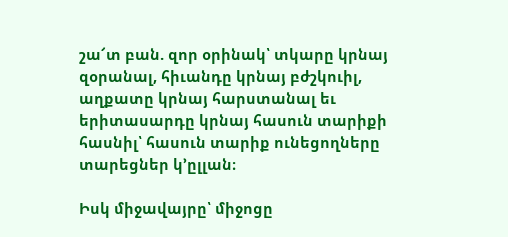շա՜տ բան. զոր օրինակ՝ տկարը կրնայ զօրանալ, հիւանդը կրնայ բժշկուիլ, աղքատը կրնայ հարստանալ եւ երիտասարդը կրնայ հասուն տարիքի հասնիլ՝ հասուն տարիք ունեցողները տարեցներ կ՚ըլլան։

Իսկ միջավայրը՝ միջոցը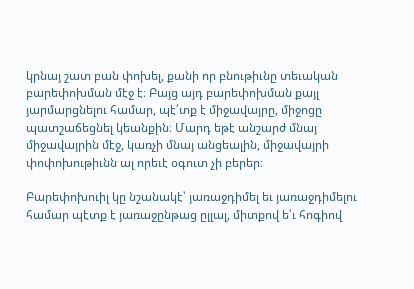կրնայ շատ բան փոխել, քանի որ բնութիւնը տեւական բարեփոխման մէջ է։ Բայց այդ բարեփոխման քայլ յարմարցնելու համար, պէ՛տք է միջավայրը, միջոցը պատշաճեցնել կեանքին։ Մարդ եթէ անշարժ մնայ միջավայրին մէջ, կառչի մնայ անցեալին, միջավայրի փոփոխութիւնն ալ որեւէ օգուտ չի բերեր։

Բարեփոխուիլ կը նշանակէ՝ յառաջդիմել եւ յառաջդիմելու համար պէտք է յառաջընթաց ըլլալ, միտքով ե՛ւ հոգիով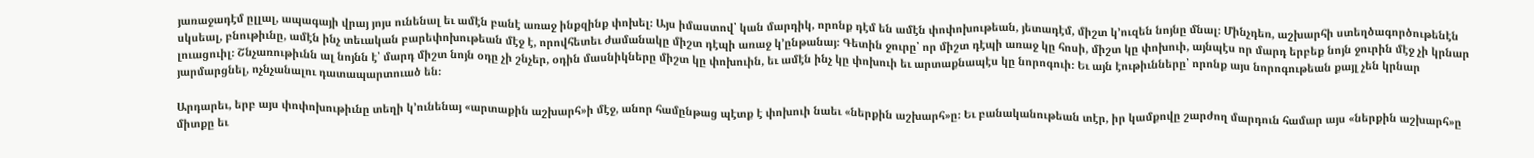յառաջադէմ ըլլալ, ապագայի վրայ յոյս ունենալ եւ ամէն բանէ առաջ ինքզինք փոխել։ Այս իմաստով՝ կան մարդիկ, որոնք դէմ են ամէն փոփոխութեան, յետադէմ, միշտ կ՚ուզեն նոյնը մնալ։ Մինչդեռ, աշխարհի ստեղծագործութենէն սկսեալ, բնութիւնը, ամէն ինչ տեւական բարեփոխութեան մէջ է, որովհետեւ ժամանակը միշտ դէպի առաջ կ՚ընթանայ։ Գետին ջուրը՝ որ միշտ դէպի առաջ կը հոսի, միշտ կը փոխուի, այնպէս որ մարդ երբեք նոյն ջուրին մէջ չի կրնար լուացուիլ։ Շնչառութիւնն ալ նոյնն է՝ մարդ միշտ նոյն օդը չի շնչեր, օդին մասնիկները միշտ կը փոխուին, եւ ամէն ինչ կը փոխուի եւ արտաքնապէս կը նորոգուի։ Եւ այն էութիւնները՝ որոնք այս նորոգութեան քայլ չեն կրնար յարմարցնել, ոչնչանալու դատապարտուած են։

Արդարեւ, երբ այս փոփոխութիւնը տեղի կ՚ունենայ «արտաքին աշխարհ»ի մէջ, անոր համընթաց պէտք է փոխուի նաեւ «ներքին աշխարհ»ը։ Եւ բանականութեան տէր, իր կամքովը շարժող մարդուն համար այս «ներքին աշխարհ»ը միտքը եւ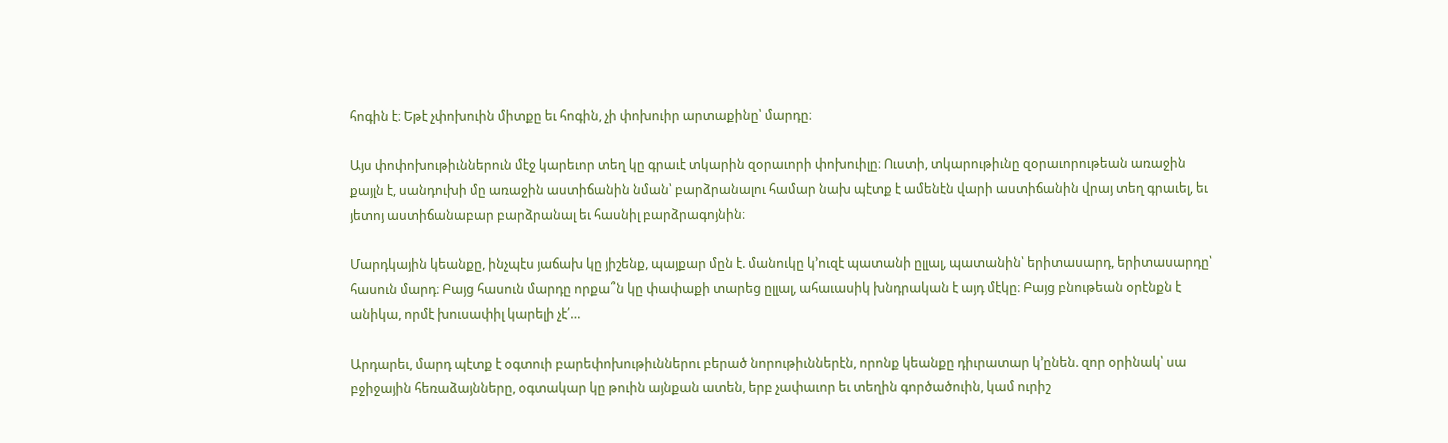հոգին է։ Եթէ չփոխուին միտքը եւ հոգին, չի փոխուիր արտաքինը՝ մարդը։

Այս փոփոխութիւններուն մէջ կարեւոր տեղ կը գրաւէ տկարին զօրաւորի փոխուիլը։ Ուստի, տկարութիւնը զօրաւորութեան առաջին քայլն է, սանդուխի մը առաջին աստիճանին նման՝ բարձրանալու համար նախ պէտք է ամենէն վարի աստիճանին վրայ տեղ գրաւել, եւ յետոյ աստիճանաբար բարձրանալ եւ հասնիլ բարձրագոյնին։

Մարդկային կեանքը, ինչպէս յաճախ կը յիշենք, պայքար մըն է. մանուկը կ՚ուզէ պատանի ըլլալ, պատանին՝ երիտասարդ, երիտասարդը՝ հասուն մարդ։ Բայց հասուն մարդը որքա՞ն կը փափաքի տարեց ըլլալ, ահաւասիկ խնդրական է այդ մէկը։ Բայց բնութեան օրէնքն է անիկա, որմէ խուսափիլ կարելի չէ՛…

Արդարեւ, մարդ պէտք է օգտուի բարեփոխութիւններու բերած նորութիւններէն, որոնք կեանքը դիւրատար կ՚ընեն. զոր օրինակ՝ սա բջիջային հեռաձայնները, օգտակար կը թուին այնքան ատեն, երբ չափաւոր եւ տեղին գործածուին, կամ ուրիշ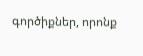գործիքներ, որոնք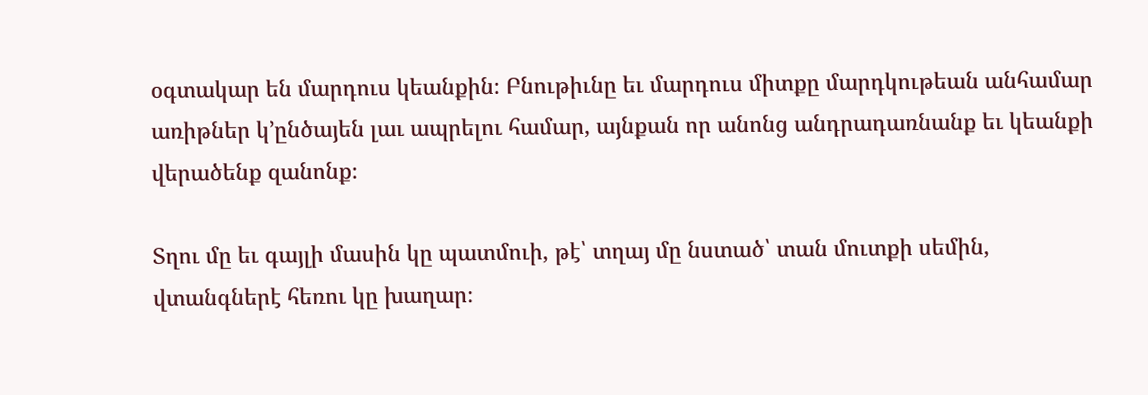օգտակար են մարդուս կեանքին։ Բնութիւնը եւ մարդուս միտքը մարդկութեան անհամար առիթներ կ՚ընծայեն լաւ ապրելու համար, այնքան որ անոնց անդրադառնանք եւ կեանքի վերածենք զանոնք։

Տղու մը եւ գայլի մասին կը պատմուի, թէ՝ տղայ մը նստած՝ տան մուտքի սեմին, վտանգներէ հեռու կը խաղար։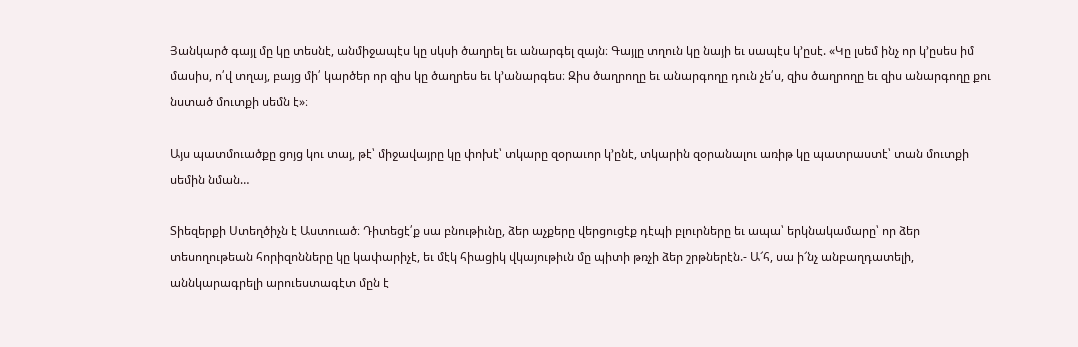Յանկարծ գայլ մը կը տեսնէ, անմիջապէս կը սկսի ծաղրել եւ անարգել զայն։ Գայլը տղուն կը նայի եւ սապէս կ՚ըսէ. «Կը լսեմ ինչ որ կ՚ըսես իմ մասիս, ո՛վ տղայ, բայց մի՛ կարծեր որ զիս կը ծաղրես եւ կ՚անարգես։ Զիս ծաղրողը եւ անարգողը դուն չե՛ս, զիս ծաղրողը եւ զիս անարգողը քու նստած մուտքի սեմն է»։

Այս պատմուածքը ցոյց կու տայ, թէ՝ միջավայրը կը փոխէ՝ տկարը զօրաւոր կ՚ընէ, տկարին զօրանալու առիթ կը պատրաստէ՝ տան մուտքի սեմին նման…

Տիեզերքի Ստեղծիչն է Աստուած։ Դիտեցէ՛ք սա բնութիւնը, ձեր աչքերը վերցուցէք դէպի բլուրները եւ ապա՝ երկնակամարը՝ որ ձեր տեսողութեան հորիզոնները կը կափարիչէ, եւ մէկ հիացիկ վկայութիւն մը պիտի թռչի ձեր շրթներէն.- Ա՜հ, սա ի՜նչ անբաղդատելի, աննկարագրելի արուեստագէտ մըն է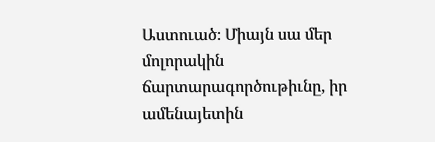Աստուած։ Միայն սա մեր մոլորակին ճարտարագործութիւնը, իր ամենայետին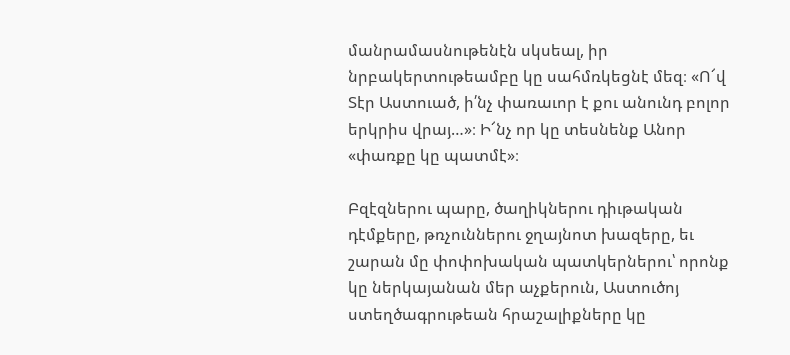մանրամասնութենէն սկսեալ, իր նրբակերտութեամբը կը սահմռկեցնէ մեզ։ «Ո՜վ Տէր Աստուած, ի՛նչ փառաւոր է քու անունդ բոլոր երկրիս վրայ…»։ Ի՜նչ որ կը տեսնենք Անոր «փառքը կը պատմէ»։

Բզէզներու պարը, ծաղիկներու դիւթական դէմքերը, թռչուններու ջղայնոտ խազերը, եւ շարան մը փոփոխական պատկերներու՝ որոնք կը ներկայանան մեր աչքերուն, Աստուծոյ ստեղծագրութեան հրաշալիքները կը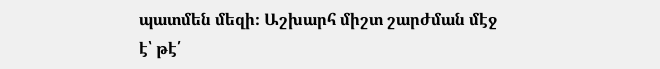պատմեն մեզի։ Աշխարհ միշտ շարժման մէջ է՝ թէ՛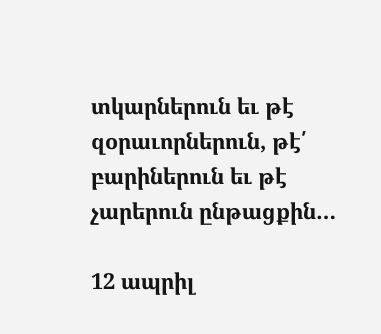տկարներուն եւ թէ զօրաւորներուն, թէ՛ բարիներուն եւ թէ չարերուն ընթացքին…

12 ապրիլ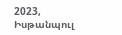2023, Իսթանպուլ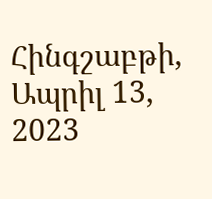Հինգշաբթի, Ապրիլ 13, 2023